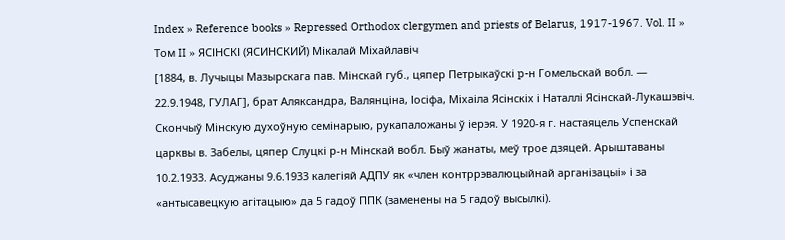Index » Reference books » Repressed Orthodox clergymen and priests of Belarus, 1917-1967. Vol. II » Том II » ЯСІНСКІ (ЯСИНСКИЙ) Мікалай Міхайлавіч
[1884, в. Лучыцы Мазырскага пав. Мінскай губ., цяпер Петpыкаўскі p-н Гомельскай вобл. — 22.9.1948, ГУЛАГ], брат Аляксандра, Валянціна, Іосіфа, Міхаіла Ясінскіх і Наталлі Ясінскай-Лукашэвіч. Скончыў Мінскую духоўную семінарыю, рукапаложаны ў іерэя. У 1920-я г. настаяцель Успенскай царквы в. Забелы, цяпер Слуцкі р-н Мінскай вобл. Быў жанаты, меў трое дзяцей. Арыштаваны 10.2.1933. Асуджаны 9.6.1933 калегіяй АДПУ як «член контррэвалюцыйнай арганізацыі» і за «антысавецкую агітацыю» да 5 гадоў ППК (заменены на 5 гадоў высылкі).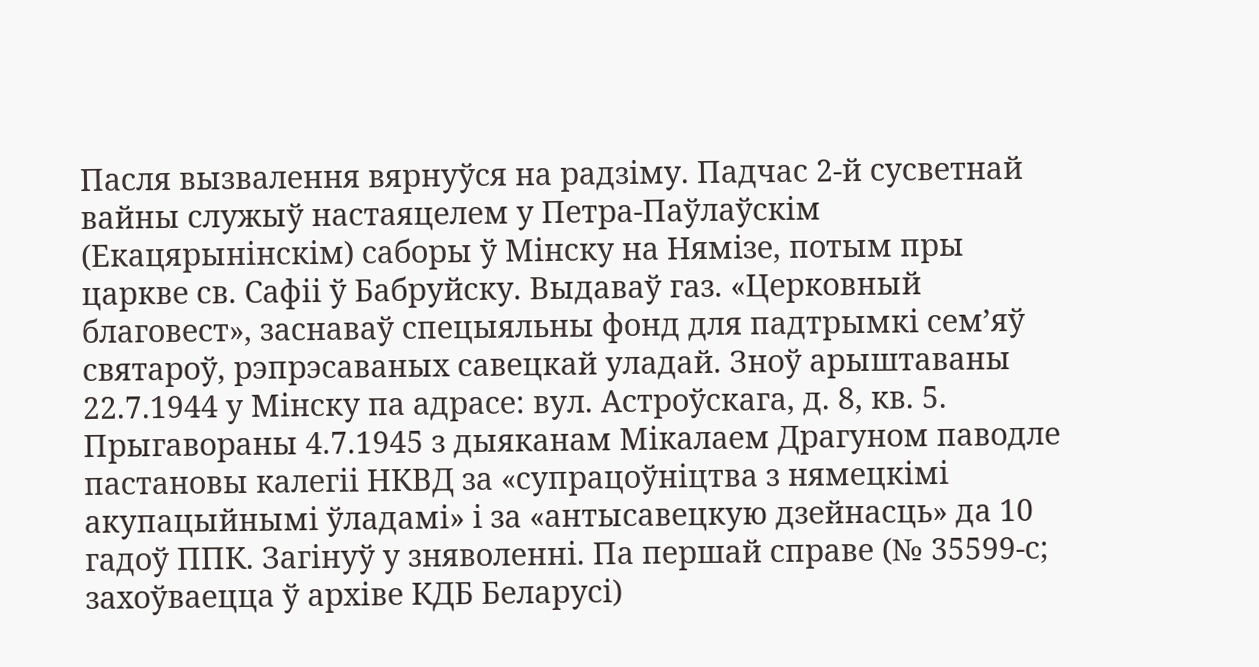Пасля вызвалення вярнуўся на радзіму. Падчас 2-й сусветнай вайны служыў настаяцелем у Петра-Паўлаўскім (Екацярынінскім) саборы ў Мінску на Нямізе, потым пры царкве св. Сафіі ў Бабруйску. Выдаваў газ. «Церковный благовест», заснаваў спецыяльны фонд для падтрымкі сем’яў святароў, рэпрэсаваных савецкай уладай. Зноў арыштаваны 22.7.1944 у Мінску па адрасе: вул. Астроўскага, д. 8, кв. 5. Прыгавораны 4.7.1945 з дыяканам Мікалаем Драгуном паводле пастановы калегіі НКВД за «супрацоўніцтва з нямецкімі акупацыйнымі ўладамі» і за «антысавецкую дзейнасць» дa 10 гадоў ППК. Загінуў у зняволенні. Па першай справе (№ 35599-с; захоўваецца ў архіве КДБ Беларусі)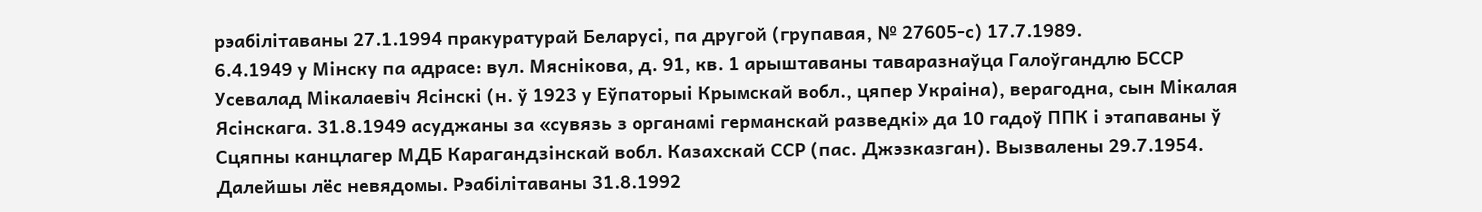рэабілітаваны 27.1.1994 пракуратурай Беларусі, па другой (групавая, № 27605-с) 17.7.1989.
6.4.1949 у Мінску па адрасе: вул. Мяснікова, д. 91, кв. 1 арыштаваны таваразнаўца Галоўгандлю БССР Усевалад Мікалаевіч Ясінскі (н. ў 1923 у Еўпаторыі Крымскай вобл., цяпер Украіна), верагодна, сын Мікалая Ясінскага. 31.8.1949 асуджаны за «сувязь з органамі германскай разведкі» да 10 гадоў ППК і этапаваны ў Сцяпны канцлагер МДБ Карагандзінскай вобл. Казахскай ССР (пас. Джэзказган). Вызвалены 29.7.1954. Далейшы лёс невядомы. Рэабілітаваны 31.8.1992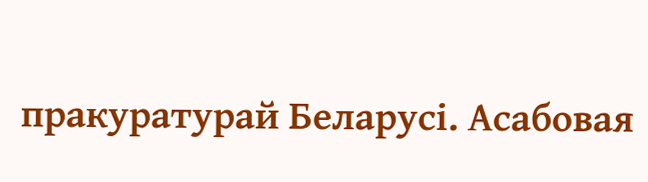пракуратурай Беларусі. Асабовая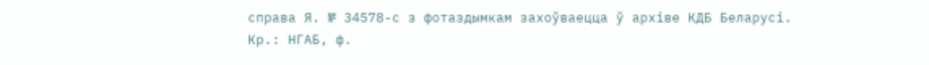справа Я. № 34578-с з фотаздымкам захоўваецца ў архіве КДБ Беларусі.
Кр.: НГАБ, ф.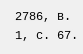2786, в. 1, с. 67.